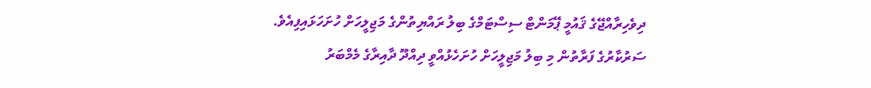ދިވެހިރާއްޖޭގެ ޤައުމީ ޕޭމަންޓް ސިސްޓަމްގެ ބިލު ރައްޔިތުންގެ މަޖިލީހަށް ހުށަހަޅައިފިއެވެ.
ސަރުކާރުގެ ފަރާތުން މި ބިލު މަޖިލީހަށް ހުށަހެޅުއްވީ ދިއްދޫ ދާއިރާގެ މެމްބަރު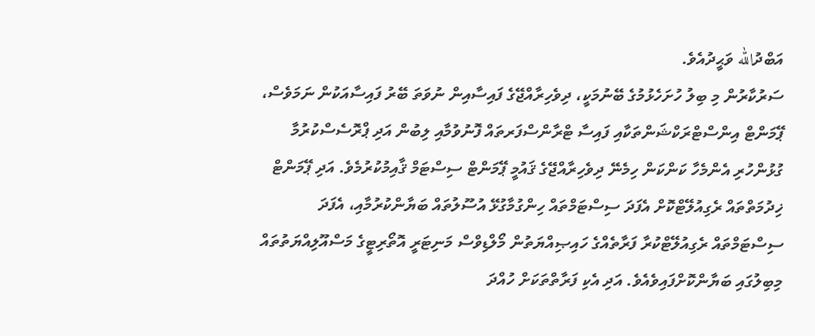އަބްދުالله ވަޙީދުއެވެ.
ސަރުކާރުން މި ބިލު ހުށަހެޅުމުގެ ބޭނުމަކީ، ދިވެހިރާއްޖޭގެ ފައިސާއިން ނުވަތަ ބޭރު ފައިސާއަކުން ނަމަވެސް، ޕޭމަންޓް އިންސްޓްރަކްޝަންތަކާއި ފައިސާ ޓްރާންސްފަރތައް ފޮނުވުމާއި ލިބުން އަދި ޕްރޮސެސްކުރުމާ ގުޅުންހުރި އެންމެހާ ކަންކަން ހިމެނޭ ދިވެހިރާއްޖޭގެ ޤައުމީ ޕޭމަންޓް ސިސްޓަމް ޤާއިމުކުރުމެވެ. އަދި ޕޭމަންޓް ޚިދުމަތްތައް ރެގިއުލޭޓްކޮށް އެފަދަ ސިސްޓަމްތައް ހިންގުމާގުޅޭ އުސޫލުތައް ބަޔާންކުރުމާއި، އެފަދަ ސިސްޓަމްތައް ރެގިއުލޭޓްކުރާ ފަރާތެއްގެ ހައިޞިއްޔަތުން މޯލްޑިވްސް މަނިޓަރީ އޮތޯރިޓީގެ މަސްއޫލިއްޔަތުތައް މިބިލުގައި ބަޔާންކޮށްފައިވެއެވެ. އަދި އެކި ފަރާތްތަކަށް ހުއްދަ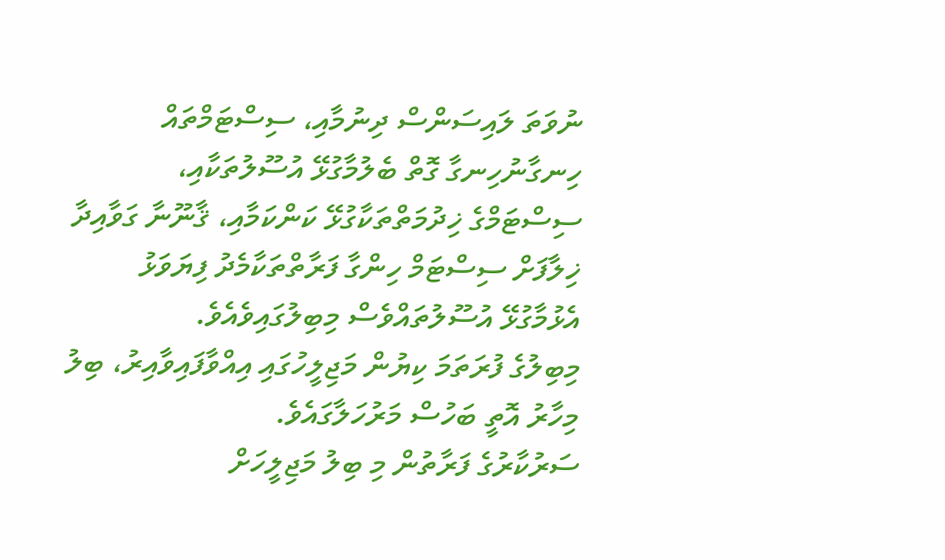ނުވަތަ ލައިސަންސް ދިނުމާއި، ސިސްޓަމްތައް ހިނގާނުހިނގާ ގޮތް ބެލުމާގުޅޭ އުސޫލުތަކާއި، ސިސްޓަމްގެ ޚިދުމަތްތަކާގުޅޭ ކަންކަމާއި، ޤާނޫނާ ގަވާއިދާ ޚިލާފަށް ސިސްޓަމް ހިންގާ ފަރާތްތަކާމެދު ފިޔަވަޅު އެޅުމާގުޅޭ އުސޫލުތައްވެސް މިބިލުގައިވެއެވެ.
މިބިލުގެ ފުރަތަމަ ކިޔުން މަޖިލީހުގައި އިއްވާފައިވާއިރު، ބިލު މިހާރު އޮތީ ބަހުސް މަރުހަލާގައެވެ.
ސަރުކާރުގެ ފަރާތުން މި ބިލު މަޖިލީހަށް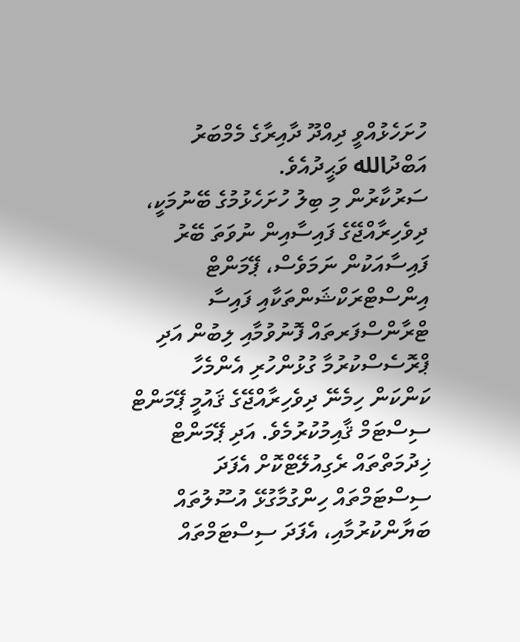ހުށަހެޅުއްވީ ދިއްދޫ ދާއިރާގެ މެމްބަރު އަބްދުالله ވަޙީދުއެވެ.
ސަރުކާރުން މި ބިލު ހުށަހެޅުމުގެ ބޭނުމަކީ، ދިވެހިރާއްޖޭގެ ފައިސާއިން ނުވަތަ ބޭރު ފައިސާއަކުން ނަމަވެސް، ޕޭމަންޓް އިންސްޓްރަކްޝަންތަކާއި ފައިސާ ޓްރާންސްފަރތައް ފޮނުވުމާއި ލިބުން އަދި ޕްރޮސެސްކުރުމާ ގުޅުންހުރި އެންމެހާ ކަންކަން ހިމެނޭ ދިވެހިރާއްޖޭގެ ޤައުމީ ޕޭމަންޓް ސިސްޓަމް ޤާއިމުކުރުމެވެ. އަދި ޕޭމަންޓް ޚިދުމަތްތައް ރެގިއުލޭޓްކޮށް އެފަދަ ސިސްޓަމްތައް ހިންގުމާގުޅޭ އުސޫލުތައް ބަޔާންކުރުމާއި، އެފަދަ ސިސްޓަމްތައް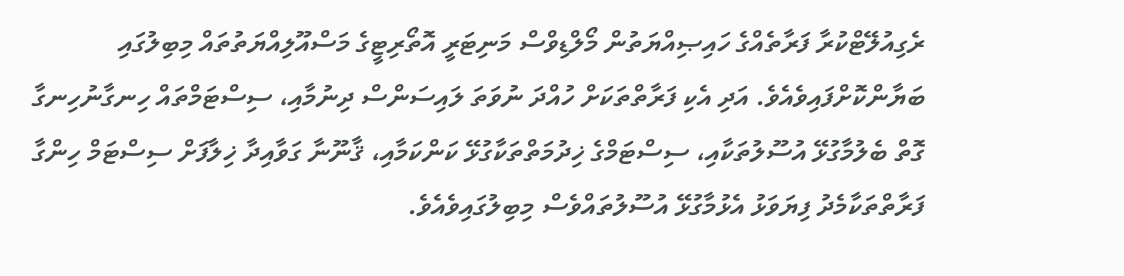ރެގިއުލޭޓްކުރާ ފަރާތެއްގެ ހައިޞިއްޔަތުން މޯލްޑިވްސް މަނިޓަރީ އޮތޯރިޓީގެ މަސްއޫލިއްޔަތުތައް މިބިލުގައި ބަޔާންކޮށްފައިވެއެވެ. އަދި އެކި ފަރާތްތަކަށް ހުއްދަ ނުވަތަ ލައިސަންސް ދިނުމާއި، ސިސްޓަމްތައް ހިނގާނުހިނގާ ގޮތް ބެލުމާގުޅޭ އުސޫލުތަކާއި، ސިސްޓަމްގެ ޚިދުމަތްތަކާގުޅޭ ކަންކަމާއި، ޤާނޫނާ ގަވާއިދާ ޚިލާފަށް ސިސްޓަމް ހިންގާ ފަރާތްތަކާމެދު ފިޔަވަޅު އެޅުމާގުޅޭ އުސޫލުތައްވެސް މިބިލުގައިވެއެވެ.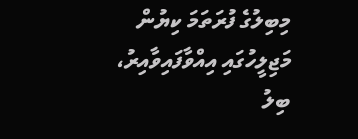މިބިލުގެ ފުރަތަމަ ކިޔުން މަޖިލީހުގައި އިއްވާފައިވާއިރު، ބިލު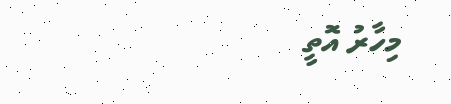މިހާރު އޮތީ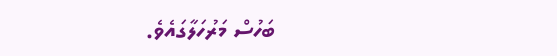ބަހުސް މަރުހަލާގައެވެ.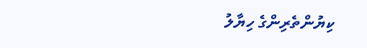ކިޔުންތެރިންގެ ހިޔާލު